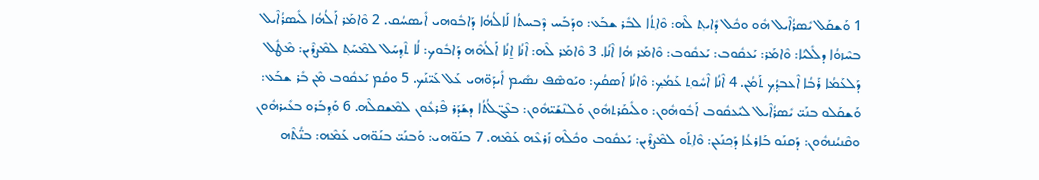1 ܘܰܫܩܰܠ ܝܺܣܪܳܐܶܝܠ ܗܽܘ ܘܟܽܠ ܕܺܐܝܬ݂ ܠܶܗ: ܘܶܐܬ݂ܳܐ ܠܒܺܪ ܫܒܰܥ: ܘܕܰܒܰܚ ܕܶܒܚܬܳܐ ܠܰܐܠܳܗܳܐ ܕܰܐܒܽܘܗܝ ܐܺܝܣܚܳܩ. 2 ܘܶܐܡܰܪ ܐܰ‌ܠܳܗܳܐ ܠܺܝܣܪܳܐܶܝܠ ܒܚܶܙܘܳܐ ܕܠܺܠܝܳܐ: ܘܶܐܡܰܪ: ܝܰܥܩܽܘܒ: ܝܰܥܩܽܘܒ: ܘܶܐܡܰܪ ܗܳܐ ܐܶܢܳܐ. 3 ܘܶܐܡܰܪ ܠܶܗ: ܐܶܢܳܐ ܐ̱ܢܳܐ ܐܰܠܳܗܶܗ ܕܰܐܒܽܘܟ: ܠܳܐ ܬܶܕ݂ܚܰܠ ܠܡܶܚܰܬ݂ ܠܡܶܨܪܶܝܢ: ܡܶܛܽܠ ܕܰܠܥܰܡܳܐ ܪܰܒܳܐ ܐܶܥܒܕ݂ܳܟ݂ ܬܰܡܳܢ. 4 ܐܶܢܳܐ ܐܶܚܽܘܬ݂ ܥܰܡܳܟ݂: ܘܶܐܢܳܐ ܐܰܣܩܳܟ: ܘܝܰܘܣܶܦ ܢܣܺܝܡ ܐܺܝܕܰܘ̈ܗܝ ܥܰܠ ܥܰܝ̈ܢܰܟ. 5 ܘܩܳܡ ܝܰܥܩܽܘܒ ܡܶܢ ܒܺܪ ܫܒܰܥ: ܘܰܫܩܰܠܘ ܒܢܰܝ̈ ܝܺܣܪܳܐܶܝܠ ܠܝܰܥܩܽܘܒ ܐܰܒܽܘܗܽܘܢ: ܘܠܺܝܩܰܪܬܗܽܘܢ ܘܰܠܢܶܫܰܝ̈ܗܽܘܢ: ܒܥܶܓ̈ܠܳܬܳܐ ܕܫܰܕܰܪ ܦܶܪܥܽܘܢ ܠܡܶܫܩܠܶܗ. 6 ܘܰܕ݂ܒܰܪܘ ܒܥܺܝܪܗܽܘܢ ܘܩܶܢܝܳܢܗܽܘܢ: ܕܰܩܢܰܘ ܒܰܐܪܥܳܐ ܕܰܟ݂ܢܰܥܢ: ܘܶܐܬ݂ܰܘ ܠܡܶܨܪܶܝܢ: ܝܰܥܩܽܘܒ ܘܟܽܠܶܗ ܙܰܪܥܶܗ ܥܰܡܶܗ. 7 ܒܢܰܘ̈ܗܝ: ܘܰܒܢܰܝ̈ ܒܢܰܘ̈ܗܝ ܥܰܡܶܗ: ܒܢ̈ܳܬܶܗ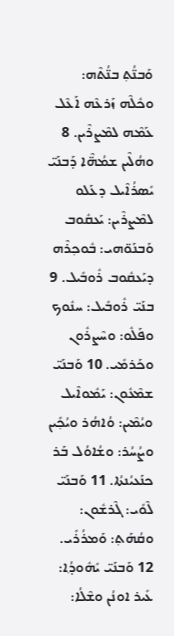ܘܰܒܢ̈ܳܬ݂ ܒܢ̈ܳܬܶܗ: ܘܟܽܠܶܗ ܙܰܪܥܶܗ ܐܰܥܶܠ ܥܰܡܶܗ ܠܡܶܨܪܶܝܢ. 8 ܘܗܳܠܶܝܢ ܫܡܳܗ̈ܶܐ ܕܰܒܢܰܝ̈ ܝܺܣܪܳܐܶܝܠ ܕܥܰܠܘ ܠܡܶܨܪܶܝܢ: ܝܰܥܩܽܘܒ ܘܰܒܢܰܘ̈ܗܝ: ܒܽܘܟ݂ܪܶܗ ܕܝܰܥܩܽܘܒ ܪܽܘܒܺܝܠ. 9 ܒܢܰܝ̈ ܪܽܘܒܺܝܠ: ܚܢܽܘܟ ܘܦܰܠܽܘ: ܘܚܶܨܪܽܘܢ ܘܟܰܪܡܺܝ. 10 ܘܰܒܢܰܝ̈ ܫܡܶܥܽܘܢ: ܝܰܡܽܘܐܶܝܠ ܘܝܳܡܶܝܢ: ܘܳܐܗܳܪ ܘܝܳܟ݂ܺܝܢ ܘܨܳܚܳܪ: ܘܫܳܐܘܳܠ ܒܰܪ ܟܢܰܥܝܳܢܬܳܐ. 11 ܘܰܒܢܰܝ̈ ܠܶܘܺܝ: ܓܶܪܫܽܘܢ: ܘܩܳܗܰܬ݂: ܘܰܡܪܳܪܺܝ. 12 ܘܰܒܢܰܝ̈ ܝܺܗܽܘܕ݂ܳܐ: ܥܺܝܪ ܐܘܢܳܢ ܘܫܶܠܳܐ: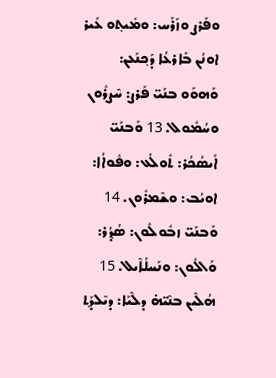ܘܦܰܪܨ ܘܙܰܪܰܚ: ܘܡܺܝܬ݂ܘ ܥܺܝܪ ܐܘܢܳܢ ܒܰܐܪܥܳܐ ܕܰܟ݂ܢܰܥܢ: ܘܰܗܘܰܘ ܒܢܰܝ̈ ܦܰܪܨ: ܚܶܨܪܽܘܢ ܘܚܳܡܽܘܠ. 13 ܘܰܒܢܰܝ̈ ܐܺܝܣܳܟܳܪ: ܬܽܘܠܳܥ: ܘܦܽܘܐܳܐ: ܐܘܝܳܒ: ܘܫܶܡܪܽܘܢ. 14 ܘܰܒܢܰܝ̈ ܙܒܽܘܠܽܘܢ: ܣܳܕ݂ܳܪ: ܘܰܐܠܽܘܢ: ܘܢܰܚܠܳܐܶܝܠ. 15 ܗܳܠܶܝܢ ܒܢܶܝ̈ܗ̇ ܕܠܶܝܰܐ: ܕܝܶܠܕܰܬ݂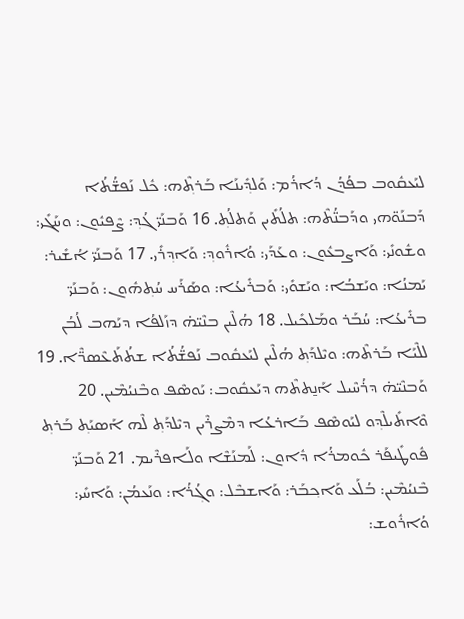ܠܝܰܥܩܽܘܒ ܒܦܳܕܳܢ ܕܳܐܪܳܡ: ܘܰܠܕ݂ܺܝܢܰܐ ܒܰܪܬ݂ܶܗ: ܟܽܠ ܢܰܦܫ̈ܳܬܳܐ ܕܰܒܢܰܘ̈ܗܝ ܘܕܰܒܢ̈ܳܬܶܗ: ܬܠܳܬܺܝܢ ܘܰܬܠܳܬ݂. 16 ܘܰܒܢܰܝ̈ ܓܳܕ݂: ܨܶܦܝܽܘܢ: ܘܚܰܓܺܝ: ܘܫܽܘܢܺܝ: ܘܰܐܨܒܥܽܘܢ: ܘܥܰܕܰܝ: ܘܳܐܪܽܘܕ݂: ܘܰܐܕ݂ܪܺܝ. 17 ܘܰܒܢܰܝ̈ ܐܳܫܺܝܪ: ܝܰܡܢܳܐ: ܘܝܰܫܒܳܐ: ܘܝܰܫܘܺܝ: ܘܰܒܪܺܝܥܳܐ: ܘܣܰܪܰܚ ܚܳܬ݂ܗܽܘܢ: ܘܰܒܢܰܝ̈ ܒܪܺܝܥܳܐ: ܚܳܒܰܪ ܘܡܰܠܟܺܝܠ. 18 ܗܳܠܶܝܢ ܒܢܶܝ̈ܗ̇ ܕܙܰܠܦܳܐ ܕܝܰܗܒ ܠܳܒܳܢ ܠܠܶܝܰܐ ܒܰܪܬܶܗ: ܘܝܶܠܕܰܬ݂ ܗܳܠܶܝܢ ܠܝܰܥܩܽܘܒ ܢܰܦܫ̈ܳܬܳܐ ܫܬܳܬܰܥܶܣܖ̈ܶܐ. 19 ܘܰܒܢܶܝ̈ܗ̇ ܕܪܳܚܶܝܠ ܐܰܢ̱ܬܬܶܗ ܕܝܰܥܩܽܘܒ: ܝܰܘܣܶܦ ܘܒܶܢܝܳܡܶܝܢ. 20 ܘܶܐܬܺܝܠܶܕ݂ܘ ܠܝܰܘܣܶܦ ܒܰܐܪܥܳܐ ܕܡܶܨܪܶܝܢ ܕܝܶܠܕܰܬ݂ ܠܶܗ ܐܰܣܝܰܬ݂ ܒܰܪܬ݂ ܦܽܘܛܺܝܦܰܪ ܟܽܘܡܪܳܐ ܕܽܐܘܢ: ܠܰܡܢܰܫܶܐ ܘܠܰܐܦܪܶܝܡ. 21 ܘܰܒܢܰܝ̈ ܒܶܢܝܳܡܶܝܢ: ܒܳܠܰܥ ܘܰܐܟ݂ܒܰܪ: ܘܰܐܫܒܶܠ: ܘܓ݂ܳܪܳܐ: ܘܢܰܥܡܳܢ: ܘܰܐܚܺܝ: ܘܳܐܪܽܘܫ: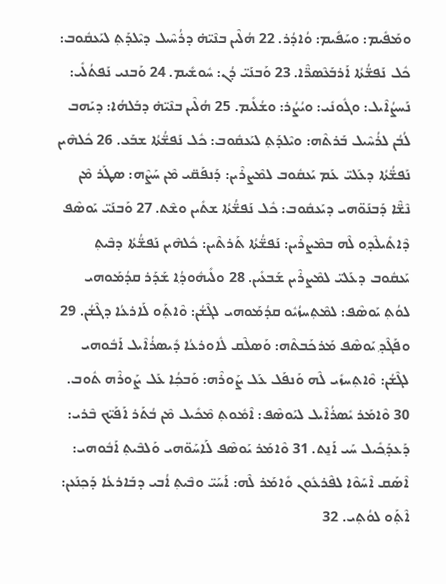ܘܡܰܦܺܝܡ: ܘܚܰܦܺܝܡ: ܘܳܐܕܳܪ. 22 ܗܳܠܶܝܢ ܒܢܶܝ̈ܗ̇ ܕܪܳܚܶܝܠ ܕܝܶܠܕܰܬ݂ ܠܝܰܥܩܽܘܒ: ܟܽܠ ܢܰܦܫ̈ܳܬܳܐ ܐܰܪܒܰܥܶܣܖ̈ܶܐ. 23 ܘܰܒܢܰܝ̈ ܕܳܢ: ܚܽܘܫܺܝܡ. 24 ܘܰܒܢܝ ܢܰܦܬܳܠܺܝ: ܢܰܚܨܳܐܶܝܠ: ܘܓܽܘܢܺܝ: ܘܝܳܨܳܪ: ܘܫܳܠܺܝܡ. 25 ܗܳܠܶܝܢ ܒܢܶܝ̈ܗ̇ ܕܒܰܠܗܳܐ: ܕܝܰܗܒ ܠܳܒܳܢ ܠܪܳܚܶܝܠ ܒܰܪܬܶܗ: ܘܝܶܠܕܰܬ݂ ܠܝܰܥܩܽܘܒ: ܟܽܠ ܢܰܦܫ̈ܳܬܳܐ ܫܒܰܥ. 26 ܟܽܠܗܶܝܢ ܢܰܦܫ̈ܳܬܳܐ ܕܥܰܠܝ̈ ܥܰܡ ܝܰܥܩܽܘܒ ܠܡܶܨܪܶܝܢ: ܕܰܢܦܰܩ̈ܝ ܡܶܢ ܚܰܨܶܗ: ܣܛܰܪ ܡܶܢ ܢܶܫ̈ܶܐ ܕܰܒܢܰܘ̈ܗܝ ܕܝܰܥܩܽܘܒ: ܟܽܠ ܢܰܦܫ̈ܳܬܳܐ ܫܬܺܝܢ ܘܫܶܬ. 27 ܘܰܒܢܰܝ̈ ܝܰܘܣܶܦ ܕܶܐܬܺܝܠܶܕ݂ܘ ܠܶܗ ܒܡܶܨܪܶܝܢ: ܢܰܦܫ̈ܳܬܳܐ ܬܰܪܬܶܝܢ: ܟܽܠܗܶܝܢ ܢܰܦܫ̈ܳܬܳܐ ܕܒܶܝܬ݂ ܝܰܥܩܽܘܒ ܕܥܰܠܝ̈ ܠܡܶܨܪܶܝܢ ܫܰܒܥܺܝܢ. 28 ܘܠܺܝܗܽܘܕ݂ܳܐ ܫܰܕܰܪ ܩܕܳܡܰܘܗܝ ܠܘܳܬ݂ ܝܰܘܣܶܦ: ܠܡܶܬ݂ܚܙܳܝܽܘ ܩܕܳܡܰܘܗܝ ܠܓܶܫܳܢ: ܘܶܐܬ݂ܰܘ ܠܰܐܪܥܳܐ ܕܓܶܫܳܢ. 29 ܘܦܰܓܶܕ݂ ܝܰܘܣܶܦ ܡܰܪܟܰܒܬܶܗ: ܘܰܣܠܶܩ ܠܽܐܘܪܥܳܐ ܕܺܝܣܪܳܐܶܝܠ ܐܰܒܽܘܗܝ ܠܓܶܫܳܢ: ܘܶܐܬ݂ܚܙܺܝ ܠܶܗ ܘܰܢܦܰܠ ܥܰܠ ܨܰܘܪܶܗ: ܘܰܒܟ݂ܳܐ ܥܰܠ ܨܰܘܪܶܗ ܬܽܘܒ. 30 ܘܶܐܡܰܪ ܝܺܣܪܳܐܶܝܠ ܠܝܰܘܣܶܦ: ܐܶܡܽܘܬ݂ ܡܶܟܺܝܠ ܡܶܢ ܒܳܬܰܪ ܐܰܦܰܝ̈ܟ ܒܶܪܝ: ܕܰܥܕ݂ܰܟܺܝܠ ܚܰܝ ܐܰܢ̱ܬ. 31 ܘܶܐܡܰܪ ܝܰܘܣܶܦ ܠܰܐܚܰܘ̈ܗܝ ܘܰܠܒܶܝܬ݂ ܐܰܒܽܘܗܝ: ܐܶܣܰܩ ܐܶܚܰܘܶܐ ܠܦܶܪܥܽܘܢ ܘܺܐܡܰܪ ܠܶܗ: ܐܰܚܰܝ̈ ܘܒܶܝܬ݂ ܐܳܒܝ ܕܒܰܐܪܥܳܐ ܕܰܟ݂ܢܰܥܢ: ܐܶܬ݂ܰܘ ܠܘܳܬ݂ܝ. 32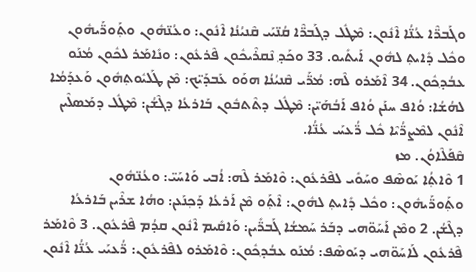ܘܓܰܒܖ̈ܶܐ ܥܳܢ̈ܳܐ ܐܶܢܽܘܢ: ܡܶܛܽܠ ܕܓܰܒܖ̈ܶܐ ܩܳܢ̈ܝܰܝ ܩܶܢܝܳܢܳܐ ܐܶܢܽܘܢ: ܘܥܳܢ̈ܗܽܘܢ ܘܬ݂ܰܘܖ̈ܰܝܗܽܘܢ ܘܟܽܠ ܕܺܐܝܬ݂ ܠܗܽܘܢ ܐܰܝܬܺܝܘ. 33 ܘܟܰܕ݂ ܢܶܩܪܶܝܟܽܘܢ ܦܶܪܥܽܘܢ: ܘܢܺܐܡܰܪ ܠܟܽܘܢ ܡܳܢܰܘ ܥܒܳܕ݂ܟܽܘܢ. 34 ܐܶܡܰܪܘ ܠܶܗ: ܡܳܖ̈ܰܝ ܩܶܢܝܳܢܳܐ ܗܘܰܘ ܥܰܒܕܰܝ̈ܟ: ܡܶܢ ܛܰܠܝܽܘܬ݂ܗܽܘܢ ܘܰܥܕܰܡܳܐ ܠܗܳܫܳܐ: ܘܳܐܦ ܚܢܰܢ ܘܳܐܦ ܐܰܒܳܗܰܝ̈ܢ: ܡܶܛܽܠ ܕܬܶܬܒܽܘܢ ܒܰܐܪܥܳܐ ܕܓܶܫܳܢ: ܡܶܛܽܠ ܕܡܰܣܠܶܝܢ ܐܶܢܽܘܢ ܠܡܶܨܖ̈ܳܝܶܐ ܟܽܠ ܖ̈ܳܥܝܰܝ ܥܳܢ̈ܳܐ.
ܩܶܦܰܠܶܐܘܳܢ. ܡܙ
1 ܘܶܐܬ݂ܳܐ ܝܰܘܣܶܦ ܘܚܰܘܺܝ ܠܦܶܪܥܽܘܢ: ܘܶܐܡܰܪ ܠܶܗ: ܐܳܒܝ ܘܰܐܚܰܝ̈: ܘܥܳܢ̈ܗܽܘܢ ܘܬ݂ܰܘܖ̈ܰܝܗܽܘܢ: ܘܟܽܠ ܕܺܐܝܬ݂ ܠܗܽܘܢ: ܐܶܬ݂ܰܘ ܡܶܢ ܐܰܪܥܳܐ ܕܰܟ݂ܢܰܥܢ: ܘܗܳܐ ܫܪܶܝܢ ܒܰܐܪܥܳܐ ܕܓܶܫܳܢ. 2 ܘܡܶܢ ܐܰܚܰܘ̈ܗܝ ܕܒܰܪ ܚܰܡܫܳܐ ܓܰܒܖ̈ܺܝܢ: ܘܰܐܩܺܝܡ ܐܶܢܽܘܢ ܩܕܳܡ ܦܶܪܥܽܘܢ. 3 ܘܶܐܡܰܪ ܦܶܪܥܽܘܢ ܠܰܐܚܰܘ̈ܗܝ ܕܝܰܘܣܶܦ: ܡܳܢܰܘ ܥܒܳܕ݂ܟܽܘܢ: ܘܶܐܡܰܪܘ ܠܦܶܪܥܽܘܢ: ܖ̈ܳܥܝܰܝ ܥܳܢ̈ܳܐ ܐܶܢܽܘܢ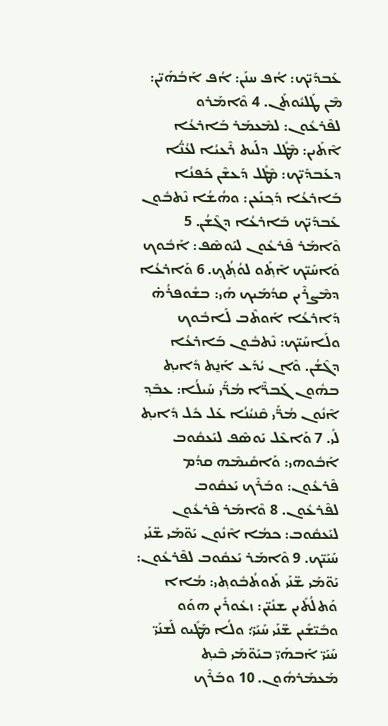ܥܰܒܕܰܝ̈ܟ: ܐܳܦ ܚܢܰܢ: ܐܳܦ ܐܰܒܳܗܰܝ̈ܢ: ܡܶܢ ܛܰܠܝܽܘܬܰܢ. 4 ܘܶܐܡܰܪܘ ܠܦܶܪܥܽܘܢ: ܠܡܶܥܡܰܪ ܒܰܐܪܥܳܐ ܐܶܬܰܝܢ: ܡܶܛܽܠ ܕܠܰܝܬ ܪܶܥܝܳܐ ܠܥܳܢ̈ܳܐ ܕܥܰܒܕܰܝ̈ܟ: ܡܶܛܽܠ ܕܰܥܫܶܢ ܟܰܦܢܳܐ ܒܰܐܪܥܳܐ ܕܰܟ݂ܢܰܥܢ: ܘܗܳܫܳܐ ܢܶܬܒܽܘܢ ܥܰܒܕܰܝ̈ܟ ܒܰܐܪܥܳܐ ܕܓܶܫܳܢ. 5 ܘܶܐܡܰܪ ܦܶܪܥܽܘܢ ܠܝܰܘܣܶܦ: ܐܰܒܽܘܟ ܘܰܐܚܰܝ̈ܟ ܐܶܬ݂ܰܘ ܠܘܳܬ݂ܳܟ݂. 6 ܘܰܐܪܥܳܐ ܕܡܶܨܪܶܝܢ ܩܕܳܡܰܝܟ ܗܺܝ: ܒܫܽܘܦܪܳܗ̇ ܕܰܐܪܥܳܐ ܐܰܘܬܶܒ ܠܰܐܒܽܘܟ ܘܠܰܐܚܰܝ̈ܟ: ܢܶܬܒܽܘܢ ܒܰܐܪܥܳܐ ܕܓܶܫܳܢ. ܘܶܐܢ ܝܳܕܰܥ ܐܰܢ̱ܬ ܕܺܐܝܬ݂ ܒܗܽܘܢ ܓܰܒܖ̈ܶܐ ܡܳܖ̈ܰܝ ܚܰܝܠܳܐ: ܥܒܶܕ݂ ܐܶܢܽܘܢ ܡܳܖ̈ܰܝ ܩܶܢܝܳܢܳܐ ܥܰܠ ܟܽܠ ܕܺܐܝܬ݂ ܠܺܝ. 7 ܘܰܐܥܶܠ ܝܰܘܣܶܦ ܠܝܰܥܩܽܘܒ ܐܰܒܽܘܗܝ: ܘܰܐܩܺܝܡܶܗ ܩܕܳܡ ܦܶܪܥܽܘܢ: ܘܒܰܪܶܟ ܝܰܥܩܽܘܒ ܠܦܶܪܥܽܘܢ. 8 ܘܶܐܡܰܪ ܦܶܪܥܽܘܢ ܠܝܰܥܩܽܘܒ: ܟܡܳܐ ܐܶܢܽܘܢ ܝܰܘ̈ܡܰܝ ܫ̈ܢܰܝ ܚܰܝܰܝ̈ܟ. 9 ܘܶܐܡܰܪ ܝܰܥܩܽܘܒ ܠܦܶܪܥܽܘܢ: ܝܰܘ̈ܡܰܝ ܫ̈ܢܰܝ ܬܰܘܬܳܒܽܘܬ݂ܝ: ܡܳܐܐ ܘܰܬܠܳܬܺܝܢ ܫܢܺܝ̈ܢ: ܙܥܽܘܪܺܝܢ ܗܘܰܘ ܘܒܺܝ̈ܫܺܝܢ ܫ̈ܢܰܝ ܚܰܝܰܝ̈: ܘܠܳܐ ܡܰܛܺܝܘ ܠܰܫܢܰܝ̈ ܚܰܝܰܝ̈ ܐܰܒܗܰܝ̈ ܒܝܰܘ̈ܡܰܝ ܒܶܝܬ݂ ܡܰܥܡܰܪܗܽܘܢ. 10 ܘܒܰܪܶܟ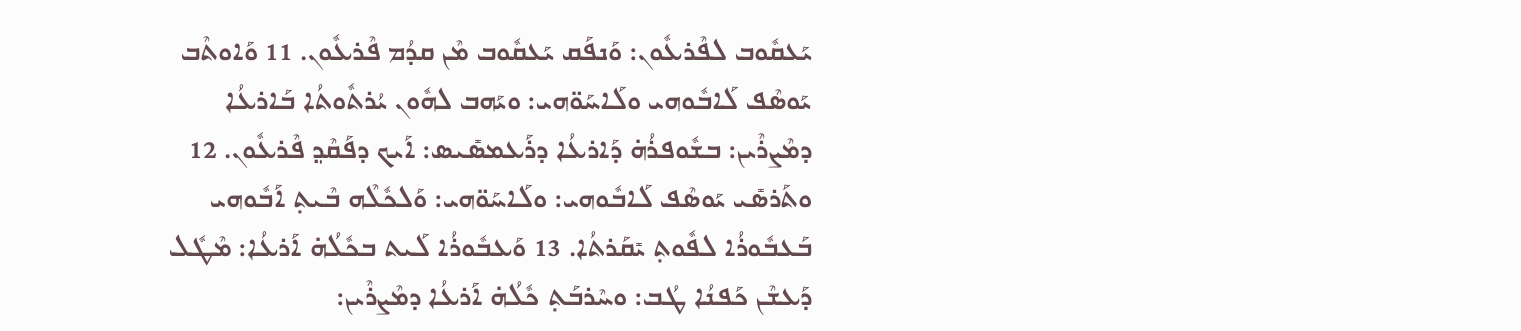ܝܰܥܩܽܘܒ ܠܦܶܪܥܽܘܢ: ܘܰܢܦܰܩ ܝܰܥܩܽܘܒ ܡܶܢ ܩܕܳܡ ܦܶܪܥܽܘܢ. 11 ܘܰܐܘܬܶܒ ܝܰܘܣܶܦ ܠܰܐܒܽܘܗܝ ܘܠܰܐܚܰܘ̈ܗܝ: ܘܝܰܗܒ ܠܗܽܘܢ ܝܳܪܬܽܘܬܳܐ ܒܰܐܪܥܳܐ ܕܡܶܨܪܶܝܢ: ܒܫܽܘܦܪܳܗ̇ ܕܰܐܪܥܳܐ ܕܪܰܥܡܣܺܝܣ: ܐܰܝܟ ܕܦܰܩܶܕ݂ ܦܶܪܥܽܘܢ. 12 ܘܬܰܪܣܺܝ ܝܰܘܣܶܦ ܠܰܐܒܽܘܗܝ: ܘܠܰܐܚܰܘ̈ܗܝ: ܘܰܠܟܽܠܶܗ ܒܶܝܬ݂ ܐܰܒܽܘܗܝ ܒܰܥܒܽܘܪܳܐ ܠܦܽܘܬ݂ ܝܺܩܰܪܬܳܐ. 13 ܘܰܥܒܽܘܪܳܐ ܠܰܝܬ ܒܟܽܠܳܗ̇ ܐܰܪܥܳܐ: ܡܶܛܽܠ ܕܰܥܫܶܢ ܟܰܦܢܳܐ ܛܳܒ: ܘܚܶܪܒܰܬ݂ ܟܽܠܳܗ̇ ܐܰܪܥܳܐ ܕܡܶܨܪܶܝܢ: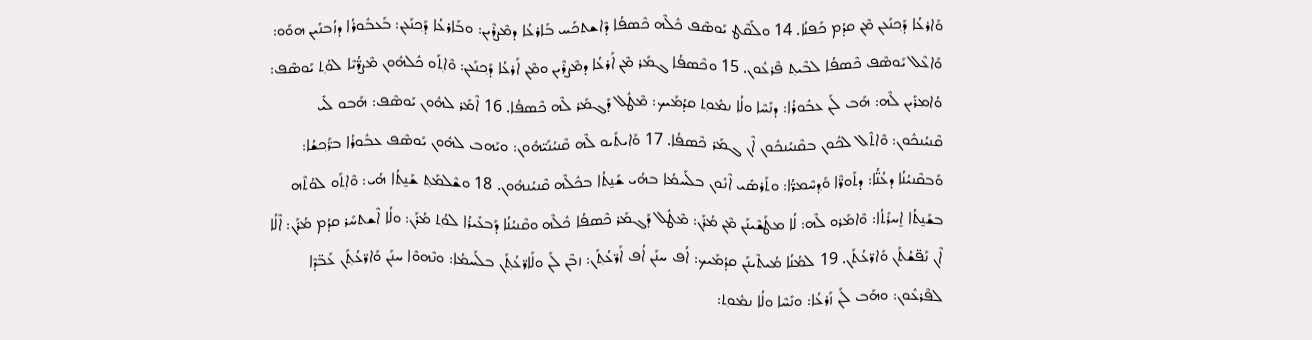ܘܰܐܪܥܳܐ ܕܰܟ݂ܢܰܥܢ ܡܶܢ ܩܕܳܡ ܟܰܦܢܳܐ. 14 ܘܠܰܩܶܛ ܝܰܘܣܶܦ ܟܽܠܶܗ ܟܶܣܦܳܐ ܕܶܐܫܬܟܰܚ ܒܰܐܪܥܳܐ ܕܡܶܨܪܶܝܢ: ܘܒܰܐܪܥܳܐ ܕܰܟ݂ܢܰܥܢ: ܒܰܥܒܽܘܪܳܐ ܕܙܳܒܢܺܝܢ ܗܘܰܘ: ܘܰܐܥܶܠ ܝܰܘܣܶܦ ܟܶܣܦܳܐ ܠܒܶܝܬ݂ ܦܶܪܥܽܘܢ. 15 ܘܟܶܣܦܳܐ ܓܡܰܪ ܡܶܢ ܐܰܪܥܳܐ ܕܡܶܨܪܶܝܢ ܘܡܶܢ ܐܰܪܥܳܐ ܕܰܟ݂ܢܰܥܢ: ܘܶܐܬ݂ܰܘ ܟܽܠܗܽܘܢ ܡܶܨܖ̈ܳܝܶܐ ܠܘܳܬ݂ ܝܰܘܣܶܦ: ܘܳܐܡܪܺܝܢ ܠܶܗ: ܗܰܒ ܠܰܢ ܥܒܽܘܪܳܐ: ܕܢܺܚܶܐ ܘܠܳܐ ܢܡܽܘܬ݂ ܩܕܳܡܰܝܟ: ܡܶܛܽܠ ܕܰܓܡܰܪ ܠܶܗ ܟܶܣܦܳܐ. 16 ܐܶܡܰܪ ܠܗܽܘܢ ܝܰܘܣܶܦ: ܗܰܒܘ ܠܺܝ ܩܶܢܝܳܢܟܽܘܢ: ܘܶܐܬܶܠ ܠܟܽܘܢ ܒܩܶܢܝܳܢܟܽܘܢ ܐܶܢ ܓܡܰܪ ܟܶܣܦܳܐ. 17 ܘܰܐܝܬܺܝܘ ܠܶܗ ܩܶܢܝܳܢܰܝ̈ܗܽܘܢ: ܘܝܰܗܒ ܠܗܽܘܢ ܝܰܘܣܶܦ ܥܒܽܘܪܳܐ ܒܖ̈ܰܟ݂ܫܳܐ: ܘܰܒܩܶܢܝܳܢܳܐ ܕܥܳܢ̈ܳܐ: ܕܬܰܘܖ̈ܶܐ ܘܰܕ݂ܚܶܡܖ̈ܳܐ: ܘܬܰܪܣܺܝ ܐܶܢܽܘܢ ܒܠܰܚܡܳܐ ܒܗܳܝ ܫܰܢ̱ܬܳܐ ܒܟܽܠܶܗ ܩܶܢܝܳܢܗܽܘܢ. 18 ܘܫܶܠܡܰܬ݂ ܫܰܢ̱ܬܳܐ ܗܳܝ: ܘܶܐܬ݂ܰܘ ܠܘܳܬܶܗ ܒܫܰܢ̱ܬܳܐ ܐ̱ܚܪܺܬܳܐ: ܘܶܐܡܰܪܘ ܠܶܗ: ܠܳܐ ܡܛܰܫܶܝܢܰܢ ܡܶܢ ܡܳܪܰܢ: ܡܶܛܽܠ ܕܰܓܡܰܪ ܟܶܣܦܳܐ ܟܽܠܶܗ ܘܩܶܢܝܳܢܳܐ ܕܰܒܥܺܝܪܳܐ ܠܘܳܬ݂ ܡܳܪܰܢ: ܘܠܳܐ ܐܶܫܬܚܰܪ ܩܕܳܡ ܡܳܪܰܢ: ܐܶܠܳܐ ܐܶܢ ܢܰܦ̈ܫܳܬܰܢ ܘܰܐܖ̈ܥܳܬܰܢ. 19 ܠܡܳܢܳܐ ܡܳܝܬܶܝܢܰܢ ܩܕܳܡܰܝܟ: ܐܳܦ ܚܢܰܢ ܐܳܦ ܐܰܖ̈ܥܳܬ݂ܰܢ: ܙܒܶܢ ܠܰܢ ܘܠܰܐܖ̈ܥܳܬ݂ܰܢ ܒܠܰܚܡܳܐ: ܘܢܶܗܘܶܐ ܚܢܰܢ ܘܰܐܖ̈ܥܳܬ݂ܰܢ ܥܰܒ̈ܕܶܐ ܠܦܶܪܥܽܘܢ: ܘܗܰܒ ܠܰܢ ܙܰܪܥܳܐ: ܘܢܺܚܶܐ ܘܠܳܐ ܢܡܽܘܬ݂: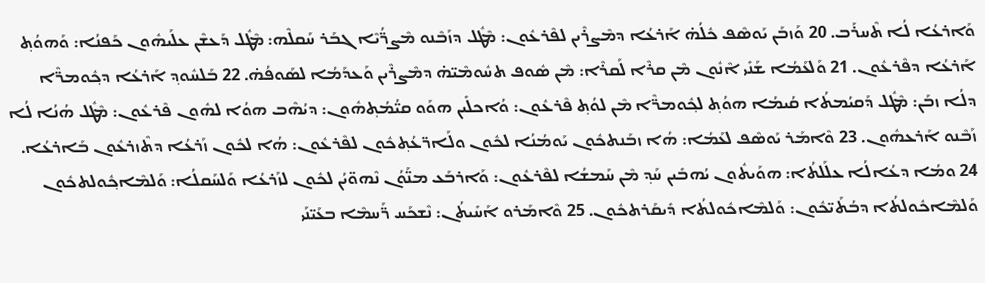ܘܰܐܪܥܳܐ ܠܳܐ ܬܶܚܪܰܒ. 20 ܘܰܙܒܰܢ ܝܰܘܣܶܦ ܟܽܠܳܗ̇ ܐܰܪܥܳܐ ܕܡܶܨܪܶܝܢ ܠܦܶܪܥܽܘܢ: ܡܶܛܽܠ ܕܙܰܒܶܢܘ ܡܶܨܖ̈ܳܝܶܐ ܓܒܰܪ ܚܰܩܠܶܗ: ܡܶܛܽܠ ܕܰܥܫܶܢ ܥܠܰܝܗܽܘܢ ܟܰܦܢܳܐ: ܘܰܗܘܳܬ݂ ܐܰܪܥܳܐ ܕܦܶܪܥܽܘܢ. 21 ܘܰܠܥܰܡܳܐ ܫܰܢܺܝ ܐܶܢܽܘܢ ܡܶܢ ܩܪܶܐ ܠܰܩܪܶܐ: ܡܶܢ ܣܽܘܦ ܬܚܽܘܡܶܝ̈ܗ̇ ܕܡܶܨܪܶܝܢ ܘܰܥܕܰܡܳܐ ܠܣܰܘܦܳܗ̇. 22 ܒܰܠܚܽܘܕ݂ ܐܰܪܥܳܐ ܕܟ݂ܽܘܡܖ̈ܶܐ ܕܠܳܐ ܙܒܰܢ: ܡܶܛܽܠ ܕܰܩܝܳܡܬܳܐ ܩܳܝܡܳܐ ܗܘܳܬ݂ ܠܟ݂ܽܘܡܖ̈ܶܐ ܡܶܢ ܠܘܳܬ݂ ܦܶܪܥܽܘܢ: ܘܳܐܟܠܺܝܢ ܗܘܰܘ ܩܝ̈ܳܡܳܬ݂ܗܽܘܢ: ܕܝܳܗܶܒ ܗܘܳܐ ܠܗܽܘܢ ܦܶܪܥܽܘܢ: ܡܶܛܽܠ ܗܳܢܳܐ ܠܳܐ ܙܰܒܶܢܘ ܐܰܪܥܗܽܘܢ. 23 ܘܶܐܡܰܪ ܝܰܘܣܶܦ ܠܥܰܡܳܐ: ܗܳܐ ܙܒܰܢܬܟܽܘܢ ܝܰܘܡܳܢܳܐ ܠܟܽܘܢ ܘܠܰܐܖ̈ܥܳܬ݂ܟܽܘܢ ܠܦܶܪܥܽܘܢ: ܗܳܐ ܠܟܽܘܢ ܙܰܪܥܳܐ ܕܬܶܙܪܥܽܘܢ ܒܰܐܪܥܳܐ. 24 ܘܡܳܐ ܕܥܳܐܠܳܐ ܥܠܰܠܬܳܐ: ܗܘܰܝܬܽܘܢ ܝܳܗܒܺܝܢ ܚܰܕ݂ ܡܶܢ ܚܰܡܫܳܐ ܠܦܶܪܥܽܘܢ: ܘܰܐܪܒܰܥ ܡܢ̈ܰܘܳܢ ܢܶܗܘ̈ܝܳܢ ܠܟܽܘܢ ܠܙܰܪܥܳܐ ܘܰܠܚܰܩܠܳܐ: ܘܰܠܡܶܐܟ݂ܽܘܠܬܟܽܘܢ ܘܰܠܡܶܐܟܽܘܠܬܳܐ ܕܒܳܬܰܝ̈ܟܽܘܢ: ܘܰܠܡܶܐܟܽܘܠܬܳܐ ܕܺܝܩܰܪܬܟܽܘܢ. 25 ܘܶܐܡܰܪܘ ܐܰܚܺܝܬܳܢ: ܢܶܫܟܰܚ ܖ̈ܰܚܡܶܐ ܒܥܰܝ̈ܢܰܝ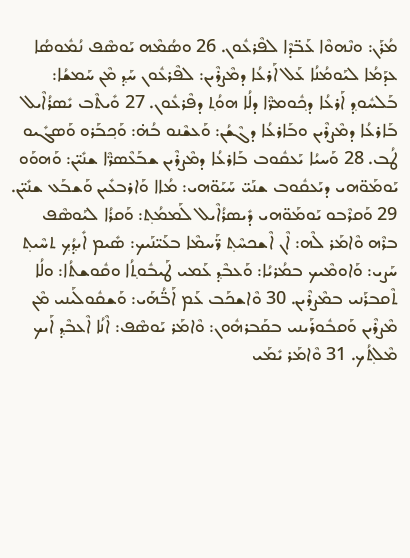ܡܳܪܰܢ: ܘܢܶܗܘܶܐ ܥܰܒ̈ܕܶܐ ܠܦܶܪܥܽܘܢ. 26 ܘܣܳܡܶܗ ܝܰܘܣܶܦ ܢܳܡܽܘܣܳܐ ܥܕܰܡܳܐ ܠܝܰܘܡܳܢܳܐ ܥܰܠ ܐܰܪܥܳܐ ܕܡܶܨܪܶܝܢ: ܠܦܶܪܥܽܘܢ ܚܰܕ݂ ܡܶܢ ܚܰܡܫܳܐ: ܒܰܠܚܽܘܕ݂ ܐܰܪܥܳܐ ܕܟ݂ܽܘܡܖ̈ܶܐ ܕܠܳܐ ܗܘܳܬ݂ ܕܦܶܪܥܽܘܢ. 27 ܘܺܝܬܶܒ ܝܺܣܪܳܐܶܝܠ ܒܰܐܪܥܳܐ ܕܡܶܨܪܶܝܢ ܘܒܰܐܪܥܳܐ ܕܓܶܫܳܢ: ܘܰܥܫܶܢܘ ܒܳܗ̇: ܘܰܟ݂ܒܰܪܘ ܘܰܣܓܺܝܘ ܛܳܒ. 28 ܘܰܚܝܳܐ ܝܰܥܩܽܘܒ ܒܰܐܪܥܳܐ ܕܡܶܨܪܶܝܢ ܫܒܰܥܶܣܖ̈ܶܐ ܫܢܺܝ̈ܢ: ܘܰܗܘܰܘ ܝܰܘܡܰܘ̈ܗܝ ܕܝܰܥܩܽܘܒ ܫܢܰܝ̈ ܚܰܝܰܘ̈ܗܝ: ܡܳܐܐ ܘܰܐܪܒܥܺܝܢ ܘܰܫܒܰܥ ܫܢܺܝ̈ܢ. 29 ܘܰܩܪܶܒܘ ܝܰܘܡܰܘ̈ܗܝ ܕܺܝܣܪܳܐܶܝܠ ܠܰܡܡܳܬ݂: ܘܰܩܪܳܐ ܠܝܰܘܣܶܦ ܒܪܶܗ ܘܶܐܡܰܪ ܠܶܗ: ܐܶܢ ܐܶܫܟܚܶܬ݂ ܖ̈ܰܚܡܶܐ ܒܥܰܝ̈ܢܰܝܟ: ܣܺܝܡ ܐܺܝܕ݂ܳܟ݂ ܬܚܶܝܬ݂ ܚܰܨܝ: ܘܰܐܘܡܶܝܟ ܒܡܳܪܝܳܐ: ܘܰܥܒܶܕ݂ ܥܰܡܝ ܛܰܝܒܽܘܬ݂ܳܐ ܘܩܽܘܫܬܳܐ: ܘܠܳܐ ܬܶܩܒܪܰܢܝ ܒܡܶܨܪܶܝܢ. 30 ܘܶܐܫܟܰܒ ܥܰܡ ܐܰܒ̈ܳܗܰܝ: ܘܰܫܩܽܘܠܰܝܢܝ ܡܶܢ ܡܶܨܪܶܝܢ ܘܰܩܒܽܘܪܰܝܢܝ ܒܩܰܒܪܗܽܘܢ: ܘܶܐܡܰܪ ܝܰܘܣܶܦ: ܐܶܢܳܐ ܐܶܥܒܶܕ݂ ܐܰܝܟ ܡܶܠܬ݂ܳܟ. 31 ܘܶܐܡܰܪ ܝܺܡܰܝ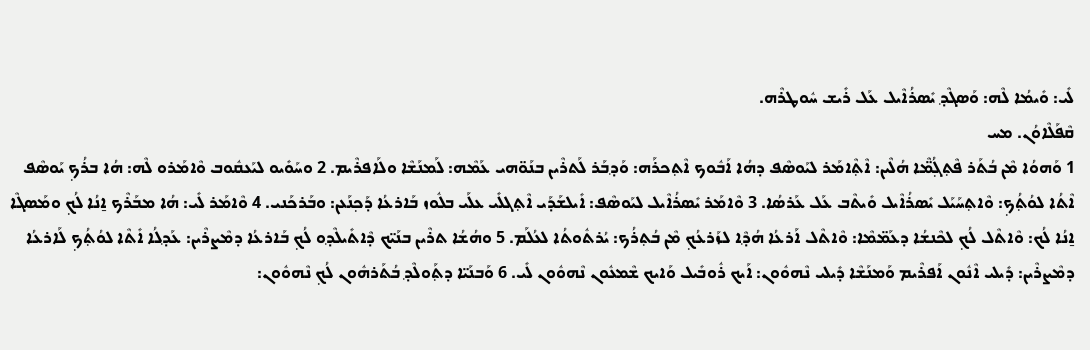ܠܺܝ: ܘܺܝܡܳܐ ܠܶܗ: ܘܰܣܓܶܕ݂ ܝܺܣܪܳܐܶܝܠ ܥܰܠ ܪܺܝܫ ܚܽܘܛܪܶܗ.
ܩܶܦܰܠܶܐܘܳܢ. ܡܚ
1 ܘܰܗܘܳܐ ܡܶܢ ܒܳܬܰܪ ܦܶܬ݂ܓ݂ܳܡ̈ܶܐ ܗܳܠܶܝܢ: ܐܶܬ݂ܶܐܡܰܪ ܠܝܰܘܣܶܦ ܕܗܳܐ ܐܰܒܽܘܟ ܐܶܬ݂ܟܪܰܗ: ܘܰܕ݂ܒܰܪ ܠܰܬܪܶܝܢ ܒܢܰܘ̈ܗܝ ܥܰܡܶܗ: ܠܰܡܢܰܫܶܐ ܘܠܰܐܦܪܶܝܡ. 2 ܘܚܰܘܺܝܘ ܠܝܰܥܩܽܘܒ ܘܶܐܡܰܪܘ ܠܶܗ: ܗܳܐ ܒܪܳܟ݂ ܝܰܘܣܶܦ ܐܶܬܳܐ ܠܘܳܬ݂ܳܟ݂: ܘܶܐܬ݂ܚܰܝܰܠ ܝܺܣܪܳܐܶܝܠ ܘܺܝܬܶܒ ܥܰܠ ܥܰܪܣܳܐ. 3 ܘܶܐܡܰܪ ܝܺܣܪܳܐܶܝܠ ܠܝܰܘܣܶܦ: ܐܺܝܠܫܰܕܰܝ ܐܶܬ݂ܓܠܺܝ ܥܠܰܝ ܒܠܽܘܙ ܒܰܐܪܥܳܐ ܕܰܟ݂ܢܰܥܢ: ܘܒܰܪܟܰܢܝ. 4 ܘܶܐܡܰܪ ܠܺܝ: ܗܳܐ ܡܒܰܪܶܟ ܐ̱ܢܳܐ ܠܳܟ݂ ܘܡܰܣܓܶܐ ܐ̱ܢܳܐ ܠܳܟ: ܘܶܐܬܶܠ ܠܳܟ݂ ܠܟܶܢܫܳܐ ܕܥܰܡ̈ܡܶܐ: ܘܶܐܬܶܠ ܐܰܪܥܳܐ ܗܳܕ݂ܶܐ ܠܙܰܪܥܳܟ݂ ܡܶܢ ܒܳܬ݂ܪܳܟ: ܝܳܪܬܽܘܬܳܐ ܠܥܳܠܰܡ. 5 ܘܗܳܫܳܐ ܬܪܶܝܢ ܒܢܰܝ̈ܟ ܕܶܐܬܺܝܠܶܕ݂ܘ ܠܳܟ݂ ܒܰܐܪܥܳܐ ܕܡܶܨܪܶܝܢ: ܥܰܕ݂ܠܳܐ ܐܺܬܶܐ ܠܘܳܬ݂ܳܟ݂ ܠܰܐܪܥܳܐ ܕܡܶܨܪܶܝܢ: ܕܺܝܠܝ ܐܶܢܽܘܢ ܐܰܦܪܶܝܡ ܘܰܡܢܰܫܶܐ ܕܺܝܠܝ ܢܶܗܘܽܘܢ: ܐܰܝܟ ܪܽܘܒܺܝܠ ܘܰܐܝܟ ܫܶܡܥܽܘܢ ܢܶܗܘܽܘܢ ܠܺܝ. 6 ܘܰܒܢܰܝ̈ܐ ܕܬ݂ܰܘܠܶܕ݂ ܒܳܬܰܪܗܽܘܢ ܠܳܟ݂ ܢܶܗܘܽܘܢ: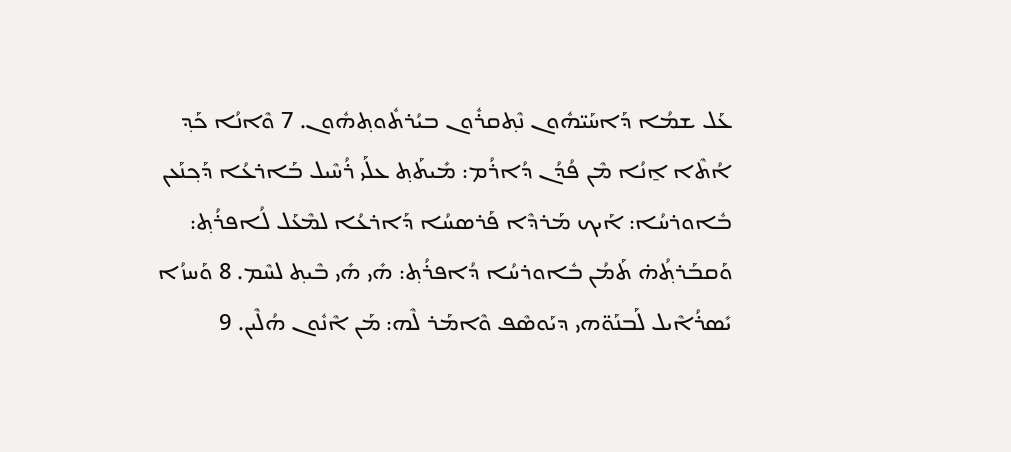ܥܰܠ ܫܡܳܐ ܕܰܐܚܰܝ̈ܗܽܘܢ ܢܶܬ݂ܩܪܽܘܢ ܒܝܳܪܬܽܘܬ݂ܗܽܘܢ. 7 ܘܶܐܢܳܐ ܟܰܕ݂ ܐܳܬܶܐ ܐ̱ܢܳܐ ܡܶܢ ܦܳܕܳܢ ܕܳܐܪܳܡ: ܡܺܝܬܰܬ݂ ܥܠܰܝ ܪܳܚܶܝܠ ܒܰܐܪܥܳܐ ܕܰܟ݂ܢܰܥܢ ܒܽܐܘܪܚܳܐ: ܐܰܝܟ ܡܰܪܕܶܐ ܦܰܪܣܚܳܐ ܕܰܐܪܥܳܐ ܠܡܶܥܰܠ ܠܳܐܦܪܳܬ݂: ܘܰܩܒܰܪܬ݂ܳܗ̇ ܬܰܡܳܢ ܒܽܐܘܪܚܳܐ ܕܳܐܦܪܳܬ݂: ܗܺܝ ܗܺܝ ܒܶܝܬ݂ ܠܚܶܡ. 8 ܘܰܚܙܳܐ ܝܺܣܪܳܐܶܝܠ ܠܰܒܢܰܘ̈ܗܝ ܕܝܰܘܣܶܦ ܘܶܐܡܰܪ ܠܶܗ: ܡܰܢ ܐܶܢܽܘܢ ܗܳܠܶܝܢ. 9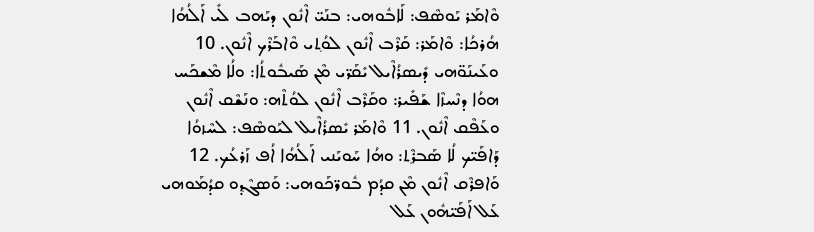ܘܶܐܡܰܪ ܝܰܘܣܶܦ: ܠܰܐܒܽܘܗܝ: ܒܢܰܝ̈ ܐܶܢܽܘܢ ܕܝܰܗܒ ܠܺܝ ܐܰ‌ܠܳܗܳܐ ܗܳܪܟܳܐ: ܘܶܐܡܰܪ: ܩܰܪܶܒ ܐܶܢܽܘܢ ܠܘܳܬ݂ܝ ܘܶܐܒܰܪܶܟ ܐܶܢܽܘܢ. 10 ܘܥܰܝܢܰܘ̈ܗܝ ܕܺܝܣܪܳܐܶܝܠ ܝܺܩܰܖ̈ܝ ܡܶܢ ܣܰܝܒܽܘܬܳܐ: ܘܠܳܐ ܡܶܫܟܰܚ ܗܘܳܐ ܕܢܶܚܙܶܐ ܫܰܦܺܝܪ: ܘܩܰܪܶܒ ܐܶܢܽܘܢ ܠܘܳܬܶܗ: ܘܢܰܫܶܩ ܐܶܢܽܘܢ ܘܥܰܦܶܩ ܐܶܢܽܘܢ. 11 ܘܶܐܡܰܪ ܝܺܣܪܳܐܶܝܠ ܠܝܰܘܣܶܦ: ܠܚܶܙܘܳܐ ܕܰܐܦܰܝ̈ܟ ܠܳܐ ܣܰܒܪܶܬ݂: ܘܗܳܐ ܚܰܘܝܰܢܝ ܐܰ‌ܠܳܗܳܐ ܐܳܦ ܙܰܪܥܳܟ. 12 ܘܰܐܦܪܶܩ ܐܶܢܽܘܢ ܡܶܢ ܩܕܳܡ ܒܽܘܖ̈ܟܰܘܗܝ: ܘܰܣܓܶܕ݂ܘ ܩܕܳܡܰܘܗܝ ܥܰܠ ܐܰܦܰܝ̈ܗܽܘܢ ܥܰܠ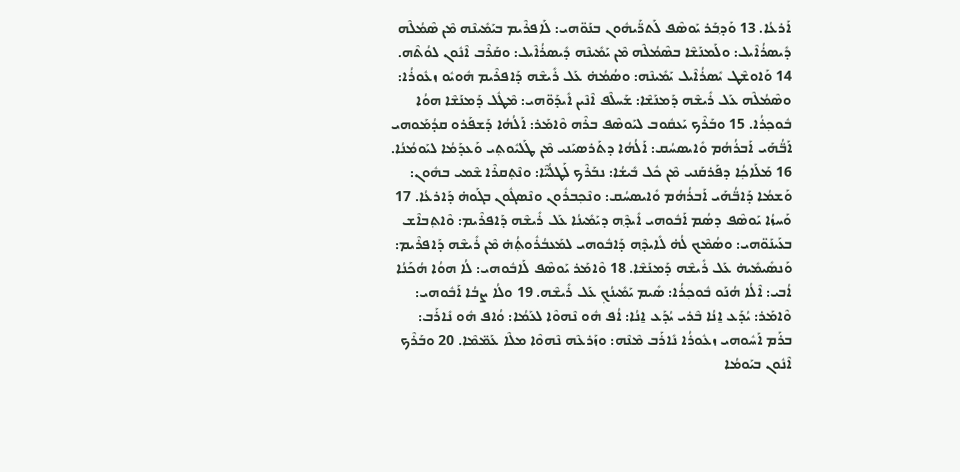ܐܰܪܥܳܐ. 13 ܘܰܕ݂ܒܰܪ ܝܰܘܣܶܦ ܠܰܬܖ̈ܰܝܗܽܘܢ ܒܢܰܘ̈ܗܝ: ܠܰܐܦܪܶܝܡ ܒܝܰܡܺܝܢܶܗ ܡܶܢ ܣܶܡܳܠܶܗ ܕܺܝܣܪܳܐܶܝܠ: ܘܠܰܡܢܰܫܶܐ ܒܣܶܡܳܠܶܗ ܡܶܢ ܝܰܡܺܝܢܶܗ ܕܺܝܣܪܳܐܶܝܠ: ܘܩܰܪܶܒ ܐܶܢܽܘܢ ܠܘܳܬܶܗ. 14 ܘܰܐܘܫܶܛ ܝܺܣܪܳܐܶܝܠ ܝܰܡܺܝܢܶܗ: ܘܣܳܡܳܗ̇ ܥܰܠ ܪܺܝܫܶܗ ܕܰܐܦܪܶܝܡ ܗܽܘܝܽܘ ܙܥܽܘܪܳܐ: ܘܣܶܡܳܠܶܗ ܥܰܠ ܪܺܝܫܶܗ ܕܰܡܢܰܫܶܐ: ܫܰܚܠܶܦ ܐܶܢܶܝܢ ܐܺܝܕܰܘ̈ܗܝ: ܡܶܛܽܠ ܕܰܡܢܰܫܶܐ ܗܘܳܐ ܒܽܘܟ݂ܪܳܐ. 15 ܘܒܰܪܶܟ ܝܰܥܩܽܘܒ ܠܝܰܘܣܶܦ ܒܪܶܗ ܘܶܐܡܰܪ: ܐܰ‌ܠܳܗܳܐ ܕܰܫܦܰܪܘ ܩܕܳܡܰܘܗܝ ܐܰܒ̈ܳܗܰܝ ܐܰܒܪܳܗܳܡ ܘܺܐܝܣܚܳܩ: ܐܰ‌ܠܳܗܳܐ ܕܬܰܪܣܝܰܢܝ ܡܶܢ ܛܰܠܝܽܘܬ݂ܝ ܘܰܥܕܰܡܳܐ ܠܝܰܘܡܳܢܳܐ. 16 ܡܰܠܰܐܟ݂ܳܐ ܕܦܰܪܩܰܢܝ ܡܶܢ ܟܽܠ ܒܺܝܫܳܐ: ܢܒܰܪܶܟ ܠܰܛܠܳܝ̈ܶܐ: ܘܢܶܬ݂ܩܪܶܐ ܫܶܡܝ ܒܗܽܘܢ: ܘܰܫܡܳܐ ܕܰܐܒ̈ܳܗܰܝ ܐܰܒܪܳܗܳܡ ܘܺܐܝܣܚܳܩ: ܘܢܶܟ݂ܒܪܽܘܢ ܘܢܶܣܓܽܘܢ ܒܓܰܘܗ̇ ܕܰܐܪܥܳܐ. 17 ܘܰܚܙܳܐ ܝܰܘܣܶܦ ܕܣܳܡ ܐܰܒܽܘܗܝ ܐܺܝܕ݂ܶܗ ܕܝܰܡܺܝܢܳܐ ܥܰܠ ܪܺܝܫܶܗ ܕܰܐܦܪܶܝܡ: ܘܶܐܬ݂ܒܐܶܫ ܒܥܰܝܢܰܘ̈ܗܝ: ܘܣܳܡܶܟ ܠܳܗ̇ ܠܺܐܝܕ݂ܶܗ ܕܰܐܒܽܘܗܝ ܠܡܰܥܒܳܪܽܘܬ݂ܳܗ̇ ܡܶܢ ܪܺܝܫܶܗ ܕܰܐܦܪܶܝܡ: ܘܰܢܣܺܝܡܺܝܗ̇ ܥܰܠ ܪܺܝܫܶܗ ܕܰܡܢܰܫܶܐ. 18 ܘܶܐܡܰܪ ܝܰܘܣܶܦ ܠܰܐܒܽܘܗܝ: ܠܳܐ ܗܘܳܐ ܗܳܟܰܢܳܐ ܐܳܒܝ: ܐܶܠܳܐ ܗܳܢܰܘ ܒܽܘܟ݂ܪܳܐ: ܣܺܝܡ ܝܰܡܺܝܢܳܟ݂ ܥܰܠ ܪܺܝܫܶܗ. 19 ܘܠܳܐ ܨܒܳܐ ܐܰܒܽܘܗܝ: ܘܶܐܡܰܪ: ܝܳܕܰܥ ܐ̱ܢܳܐ ܒܶܪܝ ܝܳܕܰܥ ܐ̱ܢܳܐ: ܐܳܦ ܗܽܘ ܢܶܗܘܶܐ ܠܥܰܡܳܐ: ܘܳܐܦ ܗܽܘ ܢܺܐܪܰܒ: ܒܪܰܡ ܐܰܚܽܘܗܝ ܙܥܽܘܪܳܐ ܢܺܐܪܰܒ ܡܶܢܶܗ: ܘܙܰܪܥܶܗ ܢܶܗܘܶܐ ܡܠܶܐ ܥܰܡ̈ܡܶܐ. 20 ܘܒܰܪܶܟ ܐܶܢܽܘܢ ܒܝܰܘܡܳܐ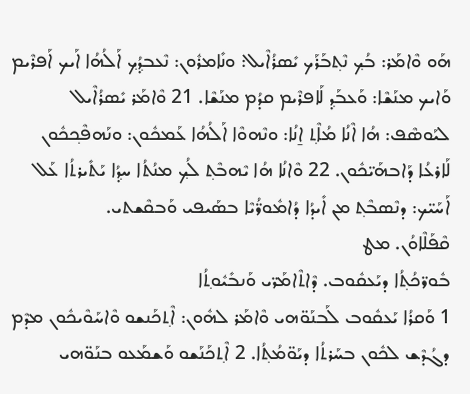ܗܰܘ ܘܶܐܡܰܪ: ܒܳܟ݂ ܢܶܬ݂ܒܰܪܰܟ ܝܺܣܪܳܐܶܝܠ: ܘܢܺܐܡܪܽܘܢ: ܢܶܥܒܕ݂ܳܟ݂ ܐܰ‌ܠܳܗܳܐ ܐܰܝܟ ܐܰܦܪܶܝܡ ܘܰܐܝܟ ܡܢܰܫܶܐ: ܘܰܥܒܰܕ݂ ܠܰܐܦܪܶܝܡ ܩܕܳܡ ܡܢܰܫܶܐ. 21 ܘܶܐܡܰܪ ܝܺܣܪܳܐܶܝܠ ܠܝܰܘܣܶܦ: ܗܳܐ ܐܶܢܳܐ ܡܳܐܶܬ݂ ܐ̱ܢܳܐ: ܘܢܶܗܘܶܐ ܐܰ‌ܠܳܗܳܐ ܥܰܡܟܽܘܢ: ܘܢܰܗܦܶܟ݂ܟܽܘܢ ܠܰܐܪܥܳܐ ܕܰܐܒܗܰܝ̈ܟܽܘܢ. 22 ܘܶܐܢܳܐ ܗܳܐ ܝܶܗܒܶܬ݂ ܠܳܟ݂ ܡܢܳܬܳܐ ܚܕ݂ܳܐ ܝܰܬܺܝܪܬܳܐ ܥܰܠ ܐܰܚܰܝ̈ܟ: ܕܢܶܣܒܶܬ݂ ܡܢ ܐܺܝܕܳܐ ܕܳܐܡܽܘܖ̈ܳܝܶܐ ܒܣܰܝܦܝ ܘܰܒܩܶܫܬܝ.
ܩܶܦܰܠܶܐܘܳܢ. ܡܛ
ܒܽܘܖ̈ܟܳܬ݂ܳܐ ܕܝܰܥܩܽܘܒ. ܕܶܐܬܶܐܡܰܖ̈ܝ ܘܰܢܒܺܝܽܘܬ݂ܳܐ
1 ܘܰܩܪܳܐ ܝܰܥܩܽܘܒ ܠܰܒܢܰܘ̈ܗܝ ܘܶܐܡܰܪ ܠܗܽܘܢ: ܐܶܬ݂ܟܰܢܫܘ ܘܶܐܚܰܘܶܝܟܽܘܢ ܡܕܶܡ ܕܓܳܕܶܫ ܠܟܽܘܢ ܒܚܰܪܬܳܐ ܕܝܰܘ̈ܡܳܬ݂ܳܐ. 2 ܐܶܬ݂ܟܰܢܰܫܘ ܘܰܫܡܰܥܘ ܒܢܰܘ̈ܗܝ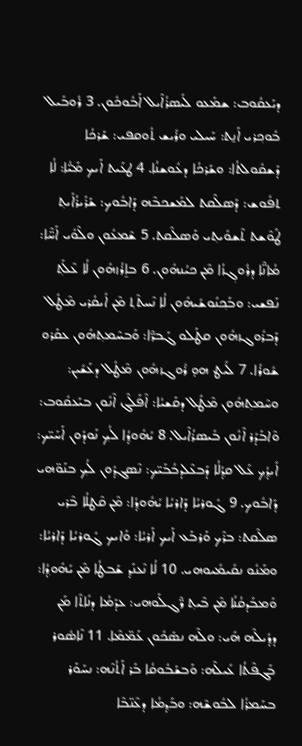ܕܝܰܥܩܽܘܒ: ܫܡܰܥܘ ܠܺܝܣܪܳܐܶܝܠ ܐܰܒܽܘܟܽܘܢ. 3 ܪܽܘܒܺܝܠ ܒܽܘܟ݂ܪܝ ܐܰܢ̱ܬ: ܚܰܝܠܝ ܘܪܺܝܫ ܬܽܘܩܦܝ: ܫܰܪܟܳܐ ܕܰܫܩܽܘܠܬܳܐ: ܘܫܰܪܟܳܐ ܕܥܽܘܫܢܳܐ. 4 ܛܥܰܝܬ ܐܰܝܟ ܡܰܝ̈ܳܐ: ܠܳܐ ܬܦܽܘܫ: ܕܰܣܠܶܩܬ ܠܡܰܫܟܒܶܗ ܕܰܐܒܽܘܟ: ܫܰܪܺܝܪܳܐܺܝܬ݂ ܛܰܘܶܫܬ ܬܶܫܘܺܝܬ݂ܝ ܘܰܣܠܶܩܬ. 5 ܫܶܡܥܽܘܢ ܘܠܶܘܺܝ ܐܰܚ̈ܶܐ: ܡܳܐܢ̈ܶܐ ܕܪܽܘܓ݂ܙܳܐ ܡܶܢ ܟܝܳܢܗܽܘܢ. 6 ܒܐ̱ܪܳܙܗܽܘܢ ܠܳܐ ܥܶܠܰܬ݂ ܢܰܦܫܝ: ܘܒܰܟ݂ܢܽܘܫܺܝܗܽܘܢ ܠܳܐ ܢܶܚܬܶܬ݂ ܡܶܢ ܐܺܝܩܳܪܝ ܡܶܛܽܠ ܕܰܒܪܽܘܓܙܗܽܘܢ ܩܛܰܠܘ ܓܰܒܖ̈ܶܐ: ܘܰܒܚܶܡܬ݂ܗܽܘܢ ܥܩܰܪܘ ܫܽܘܪܳܐ. 7 ܠܺܝܛ ܗܘ̣ ܪܽܘܓܙܗܽܘܢ ܡܶܛܽܠ ܕܥܰܫܺܝܢ: ܘܚܶܡܬ݂ܗܽܘܢ ܡܶܛܽܠ ܕܩܰܫܝܳܐ: ܐܶܦܰܠܶܓ ܐܶܢܽܘܢ ܒܝܰܥܩܽܘܒ: ܘܶܐܒܰܕܰܪ ܐܶܢܽܘܢ ܒܺܝܣܪܳܐܶܝܠ. 8 ܝܺܗܽܘܕ݂ܳܐ ܠܳܟ݂ ܢܰܘܕܽܘܢ ܐܰܚܰܝ̈ܟ: ܐܺܝܕ݂ܳܟ݂ ܥܰܠ ܩܕ݂ܳܠܳܐ ܕܰܒܥܶܠܕܒܳܒܰܝ̈ܟ: ܢܶܣܓܕ݂ܽܘܢ ܠܳܟ݂ ܒܢܰܘ̈ܗܝ ܕܰܐܒܽܘܟ. 9 ܓܽܘܪܝܳܐ ܕܰܐܪܝܳܐ ܝܺܗܽܘܕ݂ܳܐ: ܡܶܢ ܩܶܛܠܳܐ ܒܶܪܝ ܣܠܶܩܬ: ܒܪܶܟ ܘܰܪܒܰܥ ܐܰܝܟ ܐܰܪܝܳܐ: ܘܰܐܝܟ ܓܽܘܪܝܳܐ ܕܰܐܪܝܳܐ: ܘܡܰܢܽܘ ܢܩܺܝܡܺܝܘܗܝ. 10 ܠܳܐ ܢܶܥܢܰܕ݂ ܫܰܒܛܳܐ ܡܶܢ ܝܺܗܽܘܕ݂ܳܐ: ܘܰܡܒܰܕܩܳܢܳܐ ܡܶܢ ܒܶܝܬ݂ ܖ̈ܶܓܠܰܘܗܝ: ܥܕܰܡܳܐ ܕܢܺܐܬܶܐ ܡܰܢ ܕܕ݂ܺܝܠܶܗ ܗܺܝ: ܘܠܶܗ ܢܣܰܟܽܘܢ ܥܰܡ̈ܡܶܐ. 11 ܢܶܐܣܽܘܪ ܒܰܓܦܶܬܳܐ ܥܺܝܠܶܗ: ܘܰܒܫܰܒܽܘܩܳܐ ܒܰܪ ܐܰܬܳܢܶܗ: ܢܚܰܘܰܪ ܒܚܰܡܪܳܐ ܠܒܽܘܫܶܗ: ܘܒܰܕ݂ܡܳܐ ܕܥܶܢ̈ܒܶܐ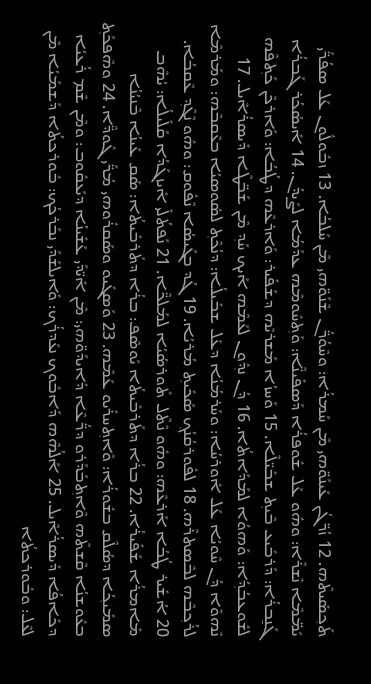ܬܰܟ݂ܣܺܝܬܶܗ. 12 ܙܳܖ̈ܓܳܢ ܥܰܝܢܰܘ̈ܗܝ ܡܶܢ ܚܰܡܪܳܐ: ܘܚܶܘܳܖ̈ܳܢ ܫܶܢܰܘ̈ܗܝ ܡܶܢ ܚܰܠܒܳܐ. 13 ܙܒܽܘܠܽܘܢ ܥܰܠ ܣܦܳܖ̈ܰܝ ܝܰܡ̈ܡܶܐ ܢܶܫܪܶܐ: ܘܗܽܘ ܥܰܠ ܫܽܘܦܪܳܐ ܕܰܣܦܺܝܢ̈ܶܐ: ܘܰܬ݂ܚܽܘܡܶܗ ܥܕܰܡܳܐ ܠܨܰܝܕܳܢ. 14 ܐܺܝܣܳܟܳܪ ܓܰܒܪܳܐ ܓܰܢ̱ܒܪܳܐ: ܕܰܪܒܺܝܥ ܒܶܝܬ݂ ܫܒܺܝ̈ܠܶܐ. 15 ܘܰܚܙܳܐ ܡܰܫܪܝܶܗ ܕܫܰܦܺܝܪ: ܘܰܐܪܥܶܗ ܕܛܳܒܳܐ: ܘܰܐܪܟܶܢ ܟܰܬ݂ܦܶܗ ܠܫܽܘܥܒܳܕ݂ܳܐ: ܘܰܗܘܳܐ ܠܡܰܕܰܐܬܳܐ. 16 ܕܳܢ ܢܕ݂ܽܘܢ ܠܥܰܡܶܗ ܐܰܝܟ ܚܰܕ݂ ܡܶܢ ܫܰܒ̈ܛܶܐ ܕܺܝܣܪܳܐܶܝܠ. 17 ܢܶܗܘܶܐ ܕܳܢ ܚܶܘܝܳܐ ܥܰܠ ܐܽܘܪܚܳܐ: ܘܚܰܪܡܳܢܳܐ ܕܥܰܠ ܫܒܺܝܠܳܐ: ܕܢܳܟܶܬ݂ ܠܣܽܘܣܝܳܐ ܒܥܶܩܒܶܗ: ܘܡܰܪܡܶܐ ܠܪܳܟ݂ܒܶܗ ܠܒܶܣܬܪܶܗ. 18 ܠܦܽܘܪܩܳܢܳܟ݂ ܣܰܟܺܝܬ݂ ܡܳܪܝܳܐ. 19 ܓܳܕ ܒܓܰܝܣܳܐ ܢܶܦܽܘܩ: ܘܗܽܘ ܢܶܓܶܕ݂ ܥܶܩܒܳܐ. 20 ܐܳܫܺܝܪ ܛܳܒܳܐ ܐܰܪܥܶܗ: ܘܗܽܘ ܢܶܬܶܠ ܬܽܘܪܣܳܝܳܐ ܠܡܰܠܟ̈ܶܐ. 21 ܢܰܦܬܳܠܺܝ ܐܺܝܙܓܰܕܳܐ ܩܰܠܺܝܠܳܐ: ܝܳܗܶܒ ܡܺܐܡܪܳܐ ܫܰܦܺܝܪܳܐ. 22 ܒܪܳܐ ܕܬܰܪܒܺܝܬܳܐ ܝܰܘܣܶܦ: ܒܪܳܐ ܕܬܰܪܒܺܝܬܳܐ: ܣܰܩ ܥܰܝܢܳܐ ܒܶܢܝܳܢܳܐ ܣܡܺܝܟ݂ܳܐ ܕܣܳܠܶܩ ܒܫܽܘܪܳܐ: ܘܶܐܬ݂ܚܪܺܝܘ ܥܰܡܶܗ. 23 ܘܰܣܓܺܝܘ ܘܣܰܩܪܽܘܗܝ ܡܳܖ̈ܰܝ ܓܽܘܕ̈ܶܐ. 24 ܘܗܶܦܟܰܬ݂ ܒܥܽܘܫܢܳܐ ܩܶܫܬܶܗ ܘܶܐܬ݂ܒܰܕܰܪܘ ܕܖ̈ܳܥܶܐ ܕܺܐܝܕܰܘ̈ܗܝ: ܡܶܢ ܐܺܝ̈ܕܰܝ ܥܰܫܺܝܢܳܐ ܕܝܰܥܩܽܘܒ: ܘܡܶܢ ܫܶܡ ܪܳܥܝܳܐ ܕܟܺܐܦܳܐ ܕܺܝܣܪܳܐܶܝܠ. 25 ܐܰܠܳܗܶܗ ܕܰܐܒܽܘܟ ܢܥܰܕܪܳܟ: ܘܺܐܝܠܫܰܕܰܝ ܢܒܰܪܟܳܟ: ܒܽܘܪܟܬܳܐ ܕܰܫܡܰܝܳܐ ܡܶܢ ܠܥܶܠ: ܘܒܽܘܪܟܬܳܐ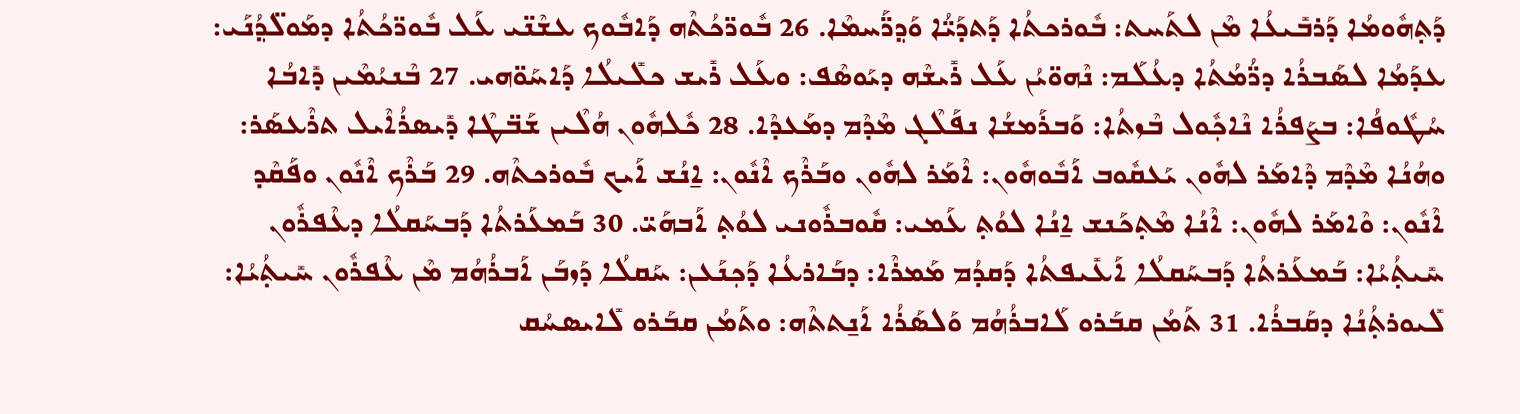ܕܰܬ݂ܗܽܘܡܳܐ ܕܰܪܒܺܝܥܳܐ ܡܶܢ ܠܬܰܚܬ: ܒܽܘܪܟܬܳܐ ܕܰܬܕܰܝ̈ܳܐ ܘܰܕ݂ܖ̈ܰܚܡܶܐ. 26 ܒܽܘܖ̈ܟܳܬܶܗ ܕܰܐܒܽܘܟ ܥܫܶܢ̈ܝ ܥܰܠ ܒܽܘܖ̈ܟܳܬܳܐ ܕܡܰܘܠ̈ܕ݂ܳܢܰܝ: ܥܕܰܡܳܐ ܠܣܰܒܪܳܐ ܕܖ̈ܳܡܳܬܳܐ ܕܥܳܠܰܡ: ܢܶܗܘ̈ܝܳܢ ܥܰܠ ܪܺܝܫܶܗ ܕܝܰܘܣܶܦ: ܘܥܰܠ ܪܺܝܫ ܟܠܺܝܠܳܐ ܕܰܐܚܰܘ̈ܗܝ. 27 ܒܶܢܝܳܡܶܝܢ ܕܺܐܒܳܐ ܚܳܛܽܘܦܳܐ: ܒܨܰܦܪܳܐ ܢܶܐܟ݂ܽܘܠ ܒܶܙܬܳܐ: ܘܰܒܪܰܡܫܳܐ ܢܦܰܠܶܓ ܡܶܕܶܡ ܕܡܰܥܕܶܐ. 28 ܟܽܠܗܽܘܢ ܗܳܠܶܝܢ ܫܰܒ̈ܛܶܐ ܕܺܝܣܪܳܐܶܝܠ ܬܪܶܥܣܰܪ: ܘܗܳܢܳܐ ܡܶܕܶܡ ܕܶܐܡܰܪ ܠܗܽܘܢ ܝܰܥܩܽܘܒ ܐܰܒܽܘܗܽܘܢ: ܐܶܡܰܪ ܠܗܽܘܢ ܘܒܰܪܶܟ ܐܶܢܽܘܢ: ܐ̱ܢܳܫ ܐܰܝܟ ܒܽܘܪܟܬܶܗ. 29 ܒܰܪܶܟ ܐܶܢܽܘܢ ܘܦܰܩܶܕ ܐܶܢܽܘܢ: ܘܶܐܡܰܪ ܠܗܽܘܢ: ܐܶܢܳܐ ܡܶܬ݂ܟܰܢܫ ܐ̱ܢܳܐ ܠܘܳܬ݂ ܥܰܡܝ: ܩܽܘܒܪܽܘܢܝ ܠܘܳܬ݂ ܐܰܒܗܰܝ̈. 30 ܒܰܡܥܰܪܬܳܐ ܕܰܒܚܰܩܠܳܐ ܕܥܶܦܪܽܘܢ ܚܺܝܬ݂ܳܝܳܐ: ܒܰܡܥܰܪܬܳܐ ܕܰܒܚܰܩܠܳܐ ܐܰܥܺܝܦܬܳܐ ܕܰܩܕܳܡ ܡܰܡܪܶܐ: ܕܒܰܐܪܥܳܐ ܕܰܟ݂ܢܰܥܢ: ܚܰܩܠܳܐ ܕܰܙܒܰܢ ܐܰܒܪܳܗܳܡ ܡܶܢ ܥܶܦܪܽܘܢ ܚܺܝܬ݂ܳܝܳܐ: ܠܺܝܘܪܬ݂ܳܢܳܐ ܕܩܰܒܪܳܐ. 31 ܬܰܡܳܢ ܩܒܰܪܘ ܠܰܐܒܪܳܗܳܡ ܘܰܠܣܰܪܳܐ ܐܰܢ̱ܬܬܶܗ: ܘܬܰܡܳܢ ܩܒܰܪܘ ܠܺܐܝܣܚܳܩ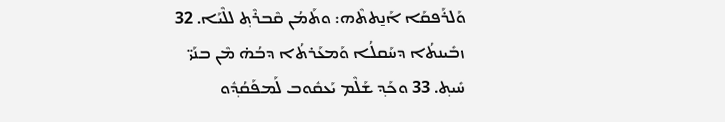ܘܰܠܪܰܦܩܰܐ ܐܰܢ̱ܬܬܶܗ: ܘܬܰܡܳܢ ܩܶܒܪܶܬ݂ ܠܠܶܝܰܐ. 32 ܙܒܺܝܢܬܳܐ ܕܚܰܩܠܳܐ ܘܰܡܥܰܪܬܳܐ ܕܒܳܗ̇ ܡܶܢ ܒܢܰܝ̈ ܚܺܝܬ݂. 33 ܘܟܰܕ݂ ܫܰܠܶܡ ܝܰܥܩܽܘܒ ܠܰܡܦܰܩܳܕ݂ܽܘ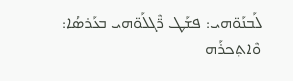ܠܰܒܢܰܘ̈ܗܝ: ܦܫܰܛ ܖ̈ܶܓܠܰܘ̈ܗܝ ܒܥܰܪܣܳܐ: ܘܶܐܬ݂ܟܪܰܗ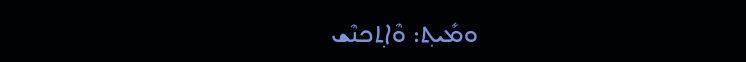ܘܡܺܝܬ݂: ܘܶܐܬ݂ܟܢܶܫ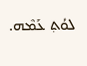ܠܘܳܬ݂ ܥܰܡܶܗ.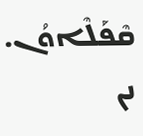ܩܶܦܰܠܶܐܘܳܢ. ܢܢ